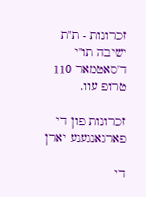זכרונות - ת"ת ישיבה תו"י ד'סאטמאר 110 טרופ עוו.

זכרונות פון די פארגאנגענע יארן

די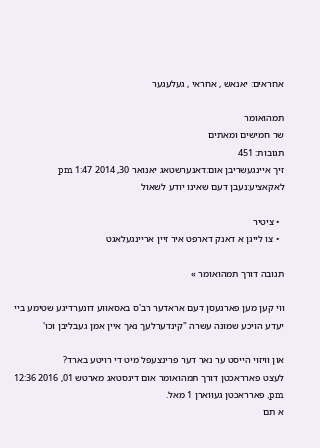אחראים: יאנאש , אחראי , געלעגער

תמהואומר
שר חמישים ומאתים
תגובות: 451
זיך איינגעשריבן אום:דאנערשטאג יאנואר 30, 2014 1:47 pm
לאקאציע:נעבן דעם שאינו יודע לשאול

  • ציטיר
  • צו לייגן א דאנק דארפט איר זיין אריינגעלאגט

תגובה דורך תמהואומר »

ווי קען מען פארגעסן דעם אראדער רב'ס באסאווע דונערדיגע שטימע ביי יעדע הויכע שמונה עשרה "קינדערלעך נאך איין אמן געבליבן וכו'

און וויזוי הייסט ער נאר דער פרינצעפל מיט די רויטע בארד?
לעצט פארראכטן דורך תמהואומר אום דינסטאג מארטש 01, 2016 12:36 pm, פארראכטן געווארן 1 מאל.
א תם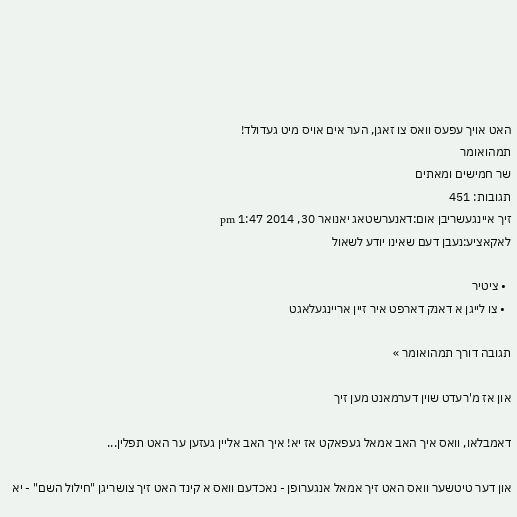האט אויך עפעס וואס צו זאגן, הער אים אויס מיט געדולד!
תמהואומר
שר חמישים ומאתים
תגובות: 451
זיך איינגעשריבן אום:דאנערשטאג יאנואר 30, 2014 1:47 pm
לאקאציע:נעבן דעם שאינו יודע לשאול

  • ציטיר
  • צו לייגן א דאנק דארפט איר זיין אריינגעלאגט

תגובה דורך תמהואומר »

און אז מ'רעדט שוין דערמאנט מען זיך

דאמבלאו, וואס איך האב אמאל געפאקט אז יא! איך האב אליין געזען ער האט תפלין...

און דער טיטשער וואס האט זיך אמאל אנגערופן - נאכדעם וואס א קינד האט זיך צושריגן "חילול השם" - יא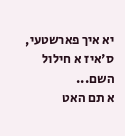יא איך פארשטעי, ס'איז א חילול השם...
א תם האט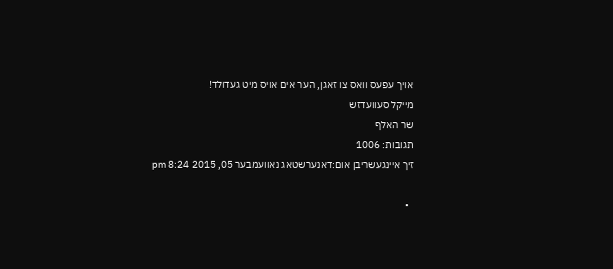אויך עפעס וואס צו זאגן, הער אים אויס מיט געדולד!
מייקל סעוועדזש
שר האלף
תגובות: 1006
זיך איינגעשריבן אום:דאנערשטאג נאוועמבער 05, 2015 8:24 pm

  •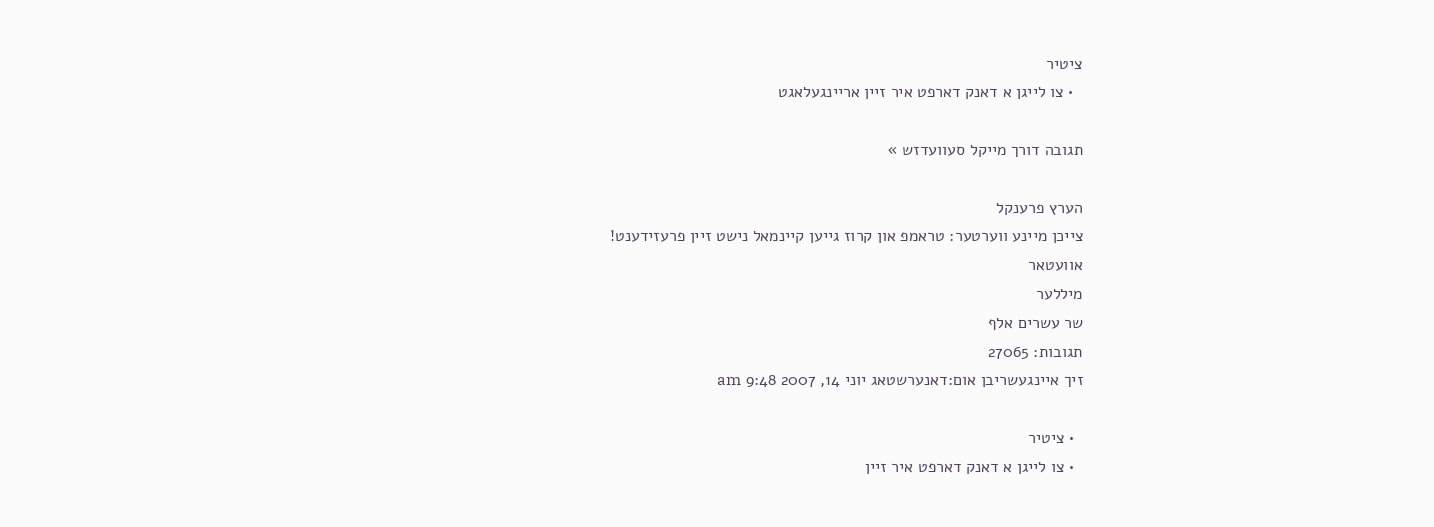ציטיר
  • צו לייגן א דאנק דארפט איר זיין אריינגעלאגט

תגובה דורך מייקל סעוועדזש »

הערץ פרענקל
צייכן מיינע ווערטער: טראמפ און קרוז גייען קיינמאל נישט זיין פרעזידענט!
אוועטאר
מיללער
שר עשרים אלף
תגובות: 27065
זיך איינגעשריבן אום:דאנערשטאג יוני 14, 2007 9:48 am

  • ציטיר
  • צו לייגן א דאנק דארפט איר זיין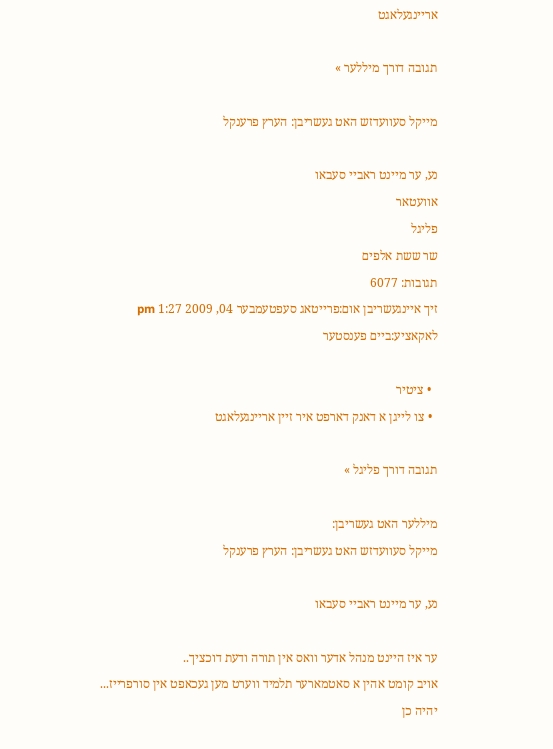אריינגעלאגט

תגובה דורך מיללער »

מייקל סעוועדזש האט געשריבן: הערץ פרענקל

נע, ער מיינט ראביי סעבאו
אוועטאר
פליגל
שר ששת אלפים
תגובות: 6077
זיך איינגעשריבן אום:פרייטאג סעפטעמבער 04, 2009 1:27 pm
לאקאציע:ביים פענסטער

  • ציטיר
  • צו לייגן א דאנק דארפט איר זיין אריינגעלאגט

תגובה דורך פליגל »

מיללער האט געשריבן:
מייקל סעוועדזש האט געשריבן: הערץ פרענקל

נע, ער מיינט ראביי סעבאו

ער איז היינט מנהל אדער וואס אין תורה ודעת דוכציך..
אויב קומט אהין א סאטמארער תלמיד ווערט מען געכאפט אין סורפרייז...
יהיה כן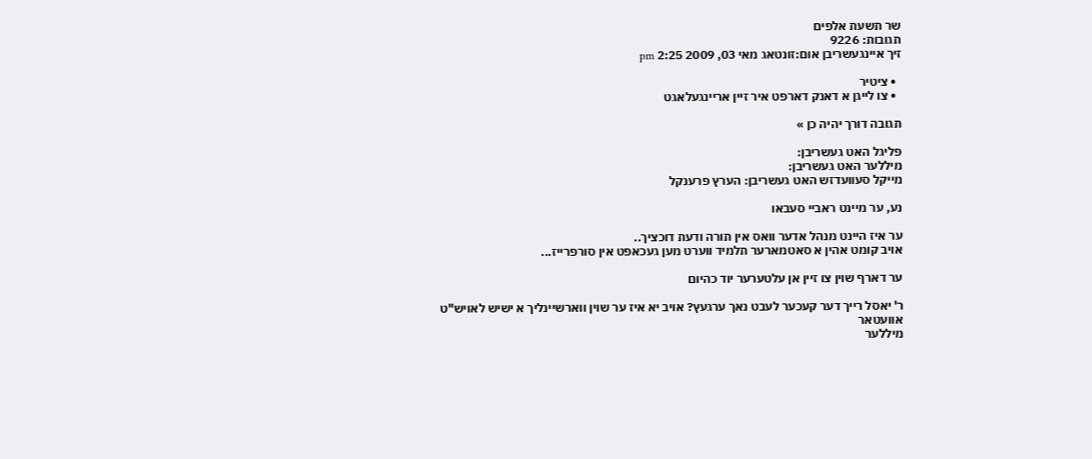שר תשעת אלפים
תגובות: 9226
זיך איינגעשריבן אום:זונטאג מאי 03, 2009 2:25 pm

  • ציטיר
  • צו לייגן א דאנק דארפט איר זיין אריינגעלאגט

תגובה דורך יהיה כן »

פליגל האט געשריבן:
מיללער האט געשריבן:
מייקל סעוועדזש האט געשריבן: הערץ פרענקל

נע, ער מיינט ראביי סעבאו

ער איז היינט מנהל אדער וואס אין תורה ודעת דוכציך..
אויב קומט אהין א סאטמארער תלמיד ווערט מען געכאפט אין סורפרייז...

ער דארף שוין צו זיין אן עלטערער יוד כהיום

ר' יאסל רייך דער קעכער לעבט נאך ערגעץ? אויב יא איז ער שוין ווארשיינליך א ישיש לאויש"ט
אוועטאר
מיללער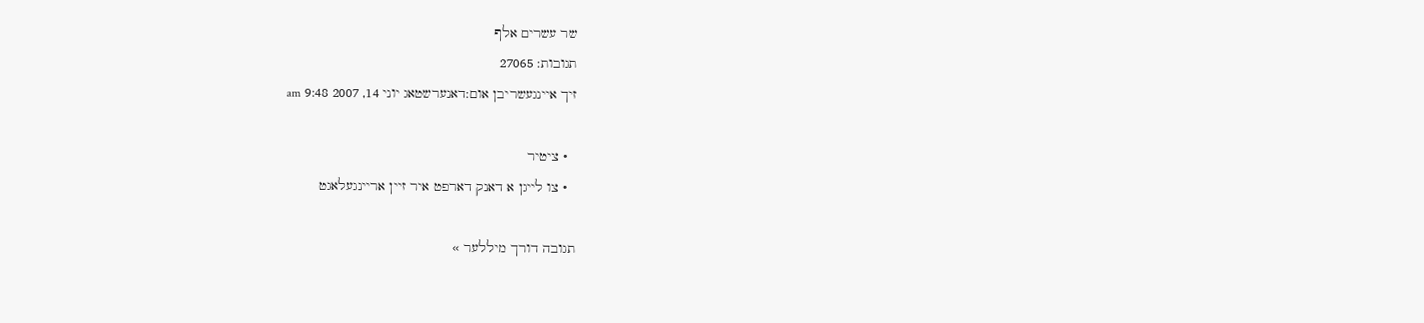שר עשרים אלף
תגובות: 27065
זיך איינגעשריבן אום:דאנערשטאג יוני 14, 2007 9:48 am

  • ציטיר
  • צו לייגן א דאנק דארפט איר זיין אריינגעלאגט

תגובה דורך מיללער »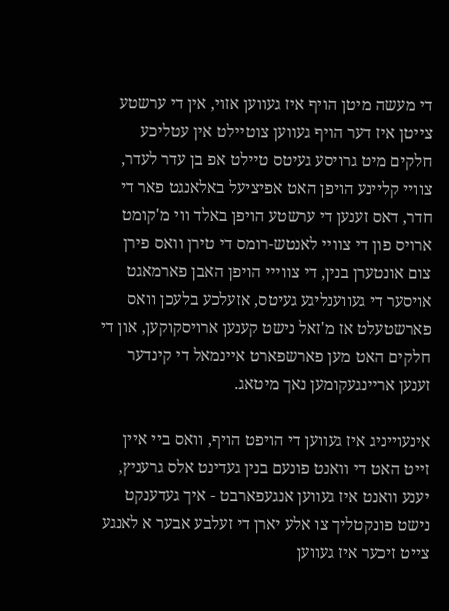די מעשה מיטן הויף איז געווען אזוי, אין די ערשטע צייטן איז דער הויף געווען צוטיילט אין עטליכע חלקים מיט גרויסע געיטס טיילט אפ בן עדר לעדר, צוויי קליינע הויפן האט אפיציעל באלאנגט פאר די חדר, דאס זענען די ערשטע הויפן באלד ווי מ'קומט ארויס פון די צוויי לאנטש-רומס די טירן וואס פירן צום אונטערן בנין, די צווייי הויפן האבן פארמאגט אויסער די געווענליגע געיטס, אזעלכע בלעכן וואס פארשטעלט אז מ'זאל נישט קענען ארויסקוקען, און די חלקים האט מען פארשפארט איינמאל די קינדער זענען אריינגעקומען נאך מיטאג.

אינעוייניג איז געווען די הויפט הויף, וואס ביי איין זייט האט די וואנט פונעם בנין געדינט אלס גרעניץ, יענע וואנט איז געווען אנגעפארבט - איך געדענקט נישט פונקטליך צו אלע יארן די זעלבע אבער א לאנגע צייט זיכער איז געווען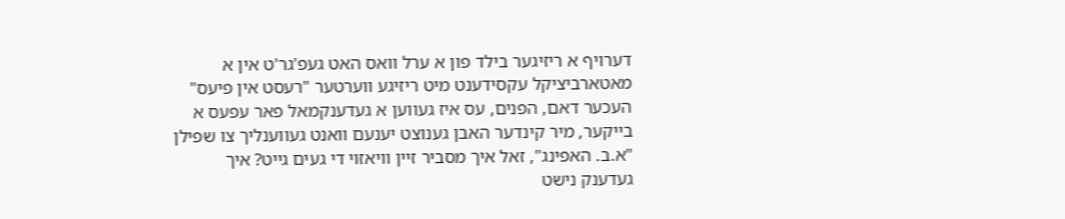דערויף א ריזיגער בילד פון א ערל וואס האט געפ'גר'ט אין א מאטארביציקל עקסידענט מיט ריזיגע ווערטער "רעסט אין פיעס" העכער דאם, הפנים, עס איז געווען א געדענקמאל פאר עפעס א בייקער, מיר קינדער האבן גענוצט יענעם וואנט געווענליך צו שפילן "א.ב. האפינג", זאל איך מסביר זיין וויאזוי די געים גייט? איך געדענק נישט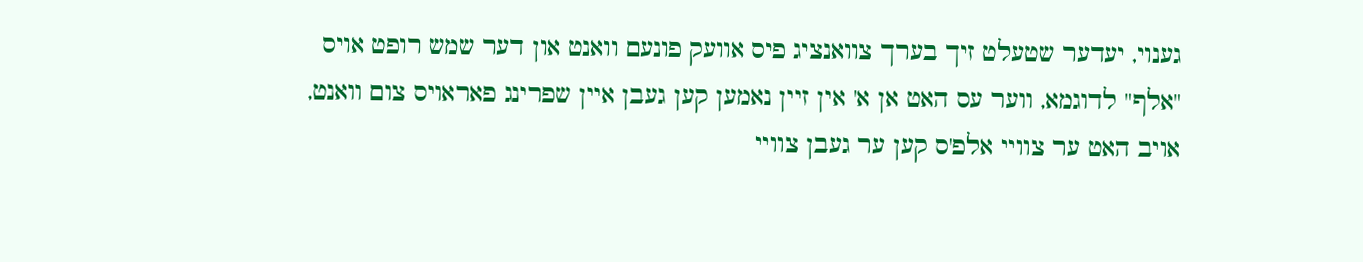גענוי, יעדער שטעלט זיך בערך צוואנציג פיס אוועק פונעם וואנט און דער שמש רופט אויס "אלף" לדוגמא, ווער עס האט אן א' אין זיין נאמען קען געבן איין שפרינג פאראויס צום וואנט, אויב האט ער צוויי אלפ'ס קען ער געבן צוויי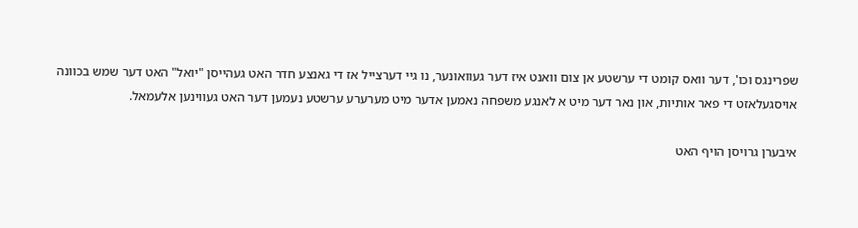שפרינגס וכו', דער וואס קומט די ערשטע אן צום וואנט איז דער געוואונער, נו גיי דערצייל אז די גאנצע חדר האט געהייסן "יואל" האט דער שמש בכוונה אויסגעלאזט די פאר אותיות, און נאר דער מיט א לאנגע משפחה נאמען אדער מיט מערערע ערשטע נעמען דער האט געווינען אלעמאל.

איבערן גרויסן הויף האט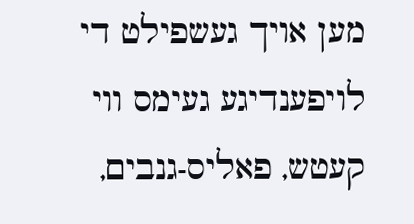מען אויך געשפילט די לויפענדיגע געימס ווי קעטש, פאליס-גנבים,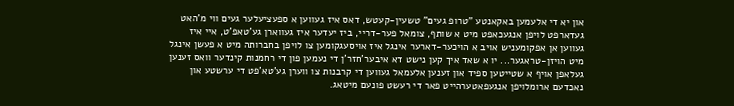און יא די אלעמען באקאנטע "טרופ געים" טשעין-קעטש, דאס איז געווען א ספעציעלער געים ווי מ'האט געדארפט לויפן אנגעכאפט מיט א שותף, צומאל פער-דריי, ביז יעדער איז געווארן גע'טאפ'ט, איי איז געווען אן אפקומעניש אויב א הויכער-דארער אינגל איז אויסעגקומען צו לויפן בחברותה מיט א פעשן אינגל מיט הויזן-טראגער... יו א שאד איך קען נישט דא איבער'חזר'ן די נעמען פון די רחמנות קינדער וואס זענען געלאפן אויף א שטייטען ספיד און זענען אלעמאל געווען די קרבנות צו ווערן גע'טא'פט די ערשטע און נאכדעם ארומלויפן אנגעפאטערהייט פאר די רעשט פונעם מיטאג.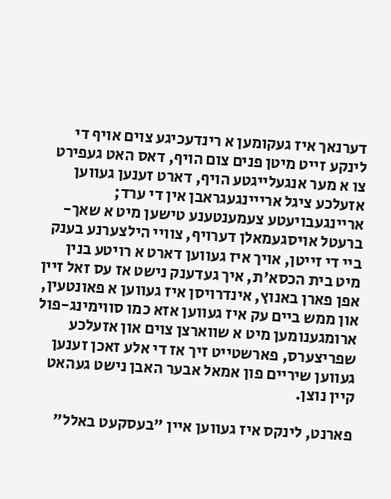דערנאך איז געקומען א רינדעכיגע צוים אויף די לינקע זייט מיטן פנים צום הויף, דאס האט געפירט צו א מער אנגעלייגטע הויף, דארט זענען געווען אזעלכע ציגל ארייינגעגראבן אין די ערד; אריינגעבויעטע צעמענטענע טישען מיט א שאך-ברעטל אויסגעמאלן דערויף, צוויי הילצערנע בענק ביי די זייטן, אויך איז געווען דארט א רויטע בנין מיט בית הכסא'ת, איך געדענק נישט אז עס זאל זיין אפן פארן באנוץ, אינדרויסן איז געווען א פאונטעין, און ממש ביים עק איז געווען אזא כמו סווימינג-פול ארומגענומען מיט א שווארצן צוים און אזעלכע שפריצערס, פארשטייט זיך אז די אלע זאכן זענען געווען שיריים פון אמאל אבער האבן נישט געהאט קיין נוצן.

פארנט, לינקס איז געווען איין "בעסקעט באלל"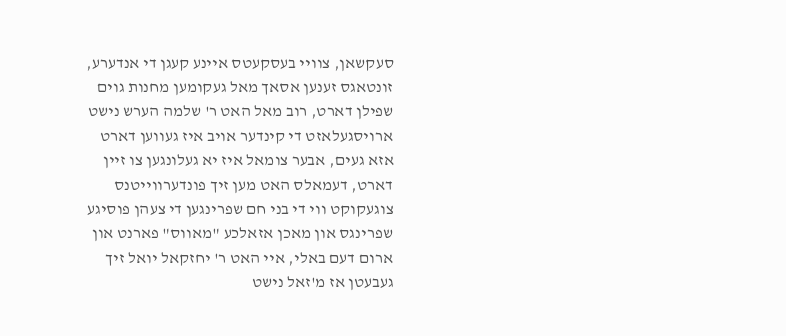סעקשאן, צוויי בעסקעטס איינע קעגן די אנדערע, זונטאגס זענען אסאך מאל געקומען מחנות גוים שפילן דארט, רוב מאל האט ר' שלמה הערש נישט ארויסגעלאזט די קינדער אויב איז געווען דארט אזא געים, אבער צומאל איז יא געלונגען צו זיין דארט, דעמאלס האט מען זיך פונדערווייטנס צוגעקוקט ווי די בני חם שפרינגען די צעהן פוסיגע שפרינגס און מאכן אזאלכע "מאווס" פארנט און ארום דעם באלי, איי האט ר' יחזקאל יואל זיך געבעטן אז מ'זאל נישט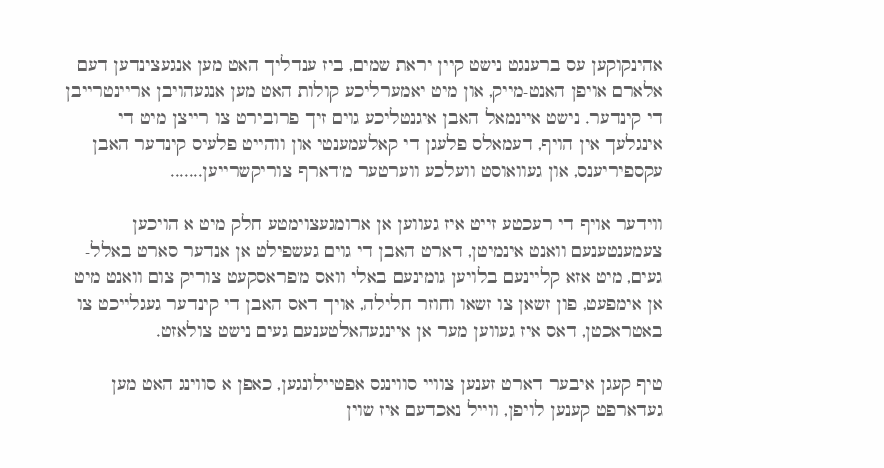אהינקוקען עס ברענגט נישט קיין יראת שמים, ביז ענדליך האט מען אנגעצינדען דעם אלארם אויפן האנט-מייק, און מיט יאמערליכע קולות האט מען אנגעהויבן אריינטרייבן די קינדער. נישט איינמאל האבן איגנטליכע גוים זיך פרובירט צו רייצן מיט די אינגלעך אין הויף, דעמאלס פלעגן די קאלעמענטי און ווהייט פלעיס קינדער האבן עקספיריענס, און געוואוסט וועלכע ווערטער מ'דארף צוריקשרייען.......

ווידער אויף די רעכטע זייט איז געווען אן ארומגעצוימטע חלק מיט א הויכען צעמענטענעם וואנט אינמיטן, דארט האבן די גוים געשפילט אן אנדער סארט באלל-געים, מיט אזא קליינעם בלויען גומינעם באלי וואס מ'פראסקעט צוריק צום וואנט מיט אן אימפעט, פון זשאן צו זשאו וחוזר חלילה, אויך דאס האבן די קינדער געגלייכט צו באטראכטן, דאס איז געווען מער אן איינגעהאלטענעם געים נישט צולאזט.

טיף קעגן איבער דארט זענען צוויי סווינגס אפטיילונגען, כאפן א סווינג האט מען געדארפט קענען לויפן, ווייל נאכדעם איז שוין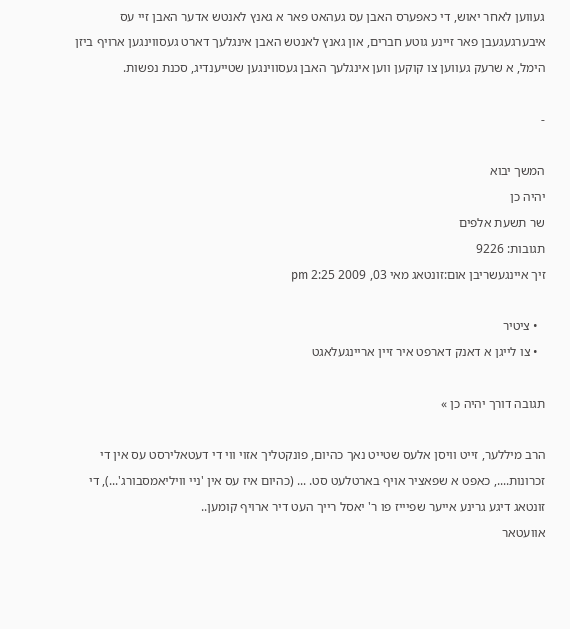געווען לאחר יאוש, די כאפערס האבן עס געהאט פאר א גאנץ לאנטש אדער האבן זיי עס איבערגעגעבן פאר זיינע גוטע חברים, און גאנץ לאנטש האבן אינגלעך דארט געסווינגען ארויף ביזן הימל, א שרעק געווען צו קוקען ווען אינגלעך האבן געסווינגען שטייענדיג, סכנת נפשות.

-

המשך יבוא
יהיה כן
שר תשעת אלפים
תגובות: 9226
זיך איינגעשריבן אום:זונטאג מאי 03, 2009 2:25 pm

  • ציטיר
  • צו לייגן א דאנק דארפט איר זיין אריינגעלאגט

תגובה דורך יהיה כן »

הרב מיללער, זייט וויסן אלעס שטייט נאך כהיום, פונקטליך אזוי ווי די דעטאלירסט עס אין די זכרונות...., כאפט א שפאציר אויף בארטלעט סט. ... (כהיום איז עס אין 'ניי וויליאמסבורג'...), די זונטאג דיגע גרינע אייער שפיייז פו ר' יאסל רייך העט דיר ארויף קומען..
אוועטאר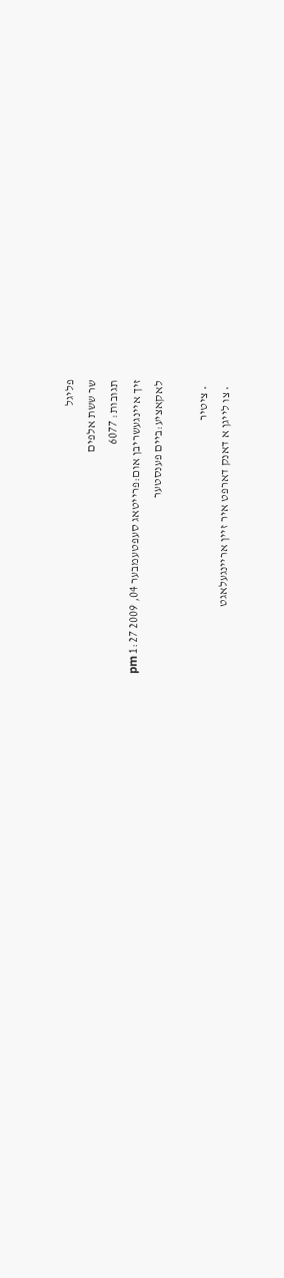פליגל
שר ששת אלפים
תגובות: 6077
זיך איינגעשריבן אום:פרייטאג סעפטעמבער 04, 2009 1:27 pm
לאקאציע:ביים פענסטער

  • ציטיר
  • צו לייגן א דאנק דארפט איר זיין אריינגעלאגט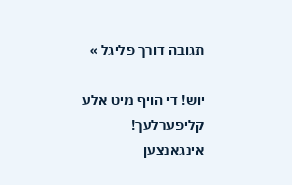תגובה דורך פליגל »

יוש! די הויף מיט אלע קליפערלעך!
אינגאנצען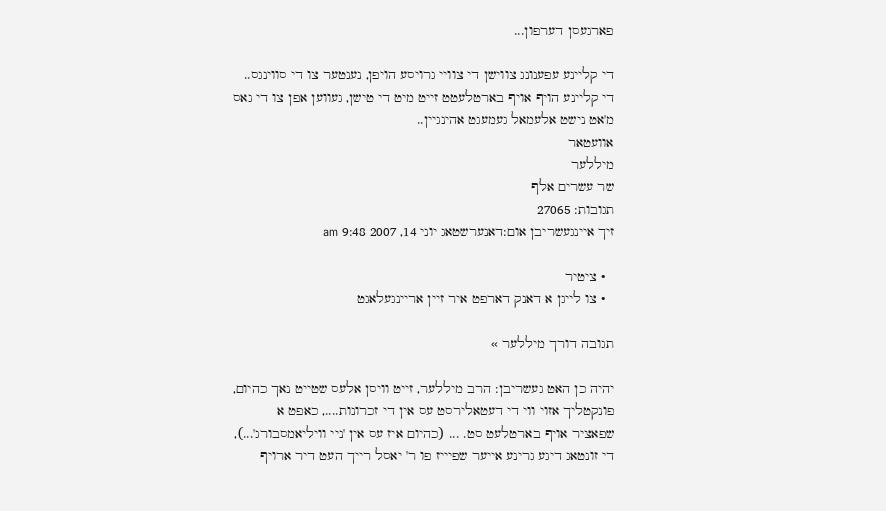פארגעסן דערפון...

די קליינע עפענונג צווישן די צוויי גרויסע הויפן, נענטער צו די סווינגס..
די קליינע הויף אויף בארטלעטט זייט מיט די טישן, געווען אפן צו די גאס מ'אט נישט אלעמאל געמעגט אהינגיין..
אוועטאר
מיללער
שר עשרים אלף
תגובות: 27065
זיך איינגעשריבן אום:דאנערשטאג יוני 14, 2007 9:48 am

  • ציטיר
  • צו לייגן א דאנק דארפט איר זיין אריינגעלאגט

תגובה דורך מיללער »

יהיה כן האט געשריבן: הרב מיללער, זייט וויסן אלעס שטייט נאך כהיום, פונקטליך אזוי ווי די דעטאלירסט עס אין די זכרונות...., כאפט א שפאציר אויף בארטלעט סט. ... (כהיום איז עס אין 'ניי וויליאמסבורג'...), די זונטאג דיגע גרינע אייער שפיייז פו ר' יאסל רייך העט דיר ארויף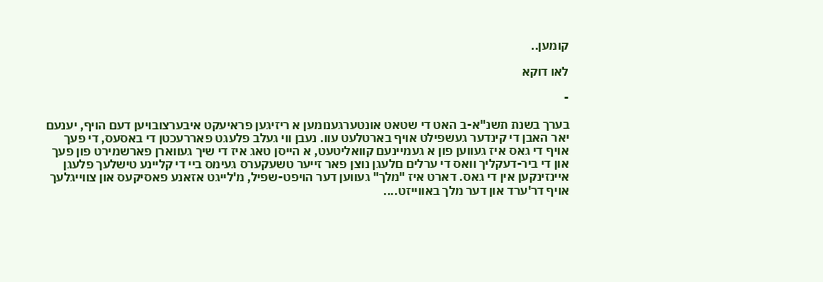קומען..

לאו דוקא

-

בערך בשנת תשנ"א-ב האט די שטאט אונטערגענומען א ריזיגען פראיעקט איבערצובויען דעם הויף, יענעם יאר האבן די קינדער געשפילט אויף בארטלעט עוו. נעבן ווי געלב פלעגט פאררעכטן די באסעס, די פעך אויף די גאס איז געווען פון א געמיינעם קוואליטעט, א הייסן טאג איז די שיך געווארן פארשמירט פון פעך און די ביר-דעקליך וואס די ערלים םלעגן נוצן פאר זייער טשעקערס געימס ביי די קליינע טישלעך פלעגן איינזינקען אין די גאס. דארט איז "מלך" געווען דער הויפט-שפיל, מ'לייגט אזאנע פאסיקעס און צווייגלעך אויף דר'ערד און דער מלך באווייזט....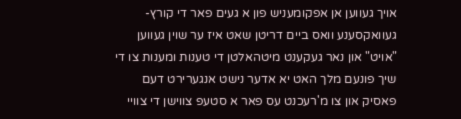אויך געווען אן אפקומעניש פון א געים פאר די קורץ-געוואקסענע וואס ביים דריטן שאט איז ער שוין געווען "אויט" און נאר געקענט מיטהאלטן די טענות ומענות צו די שיך פונעם מלך האט יא אדער נישט אנגערירט דעם פאסיק און צו מ'רעכנט עס פאר א סטעפ צווישן די צוויי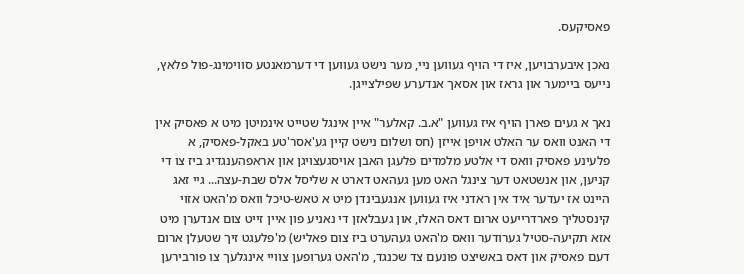פאסיקעס.

נאכן איבערבויען, איז די הויף געווען ניי, מער נישט געווען די דערמאנטע סווימינג-פול פלאץ, נייעס ביימער און גראז און אסאך אנדערע שפילצייגן.

נאך א געים פארן הויף איז געווען "א.ב. קאלער" איין אינגל שטייט אינמיטן מיט א פאסיק אין די האנט וואס ער האלט אויפן אייזן (חס ושלום נישט קיין גע'אסר'טע באקל-פאסיק, א פלעינע פאסיק וואס די אלטע מלמדים פלעגן האבן אויסגעצויגן און אראפהענגדיג ביז צו די קניען, און אנשטאט דער צינגל האט מען געהאט דארט א שליסל אלס שבת-עצה... גיי זאג היינט אז יעדער איד אין ראדני איז געווען אנגעבינדן מיט א טאש-טיכל וואס מ'האט אזוי קינסטליך פארדרייעט ארום דאס האלז, און געבלאזן די נאניע פון איין זייט צום אנדערן מיט אזא תקיעה-סטיל גערודער וואס מ'האט געהערט ביז צום פאליש) מ'פלעגט זיך שטעלן ארום דעם פאסיק און דאס באשיצט פונעם צד שכנגד, מ'האט גערופען צוויי אינגלעך צו פורבירען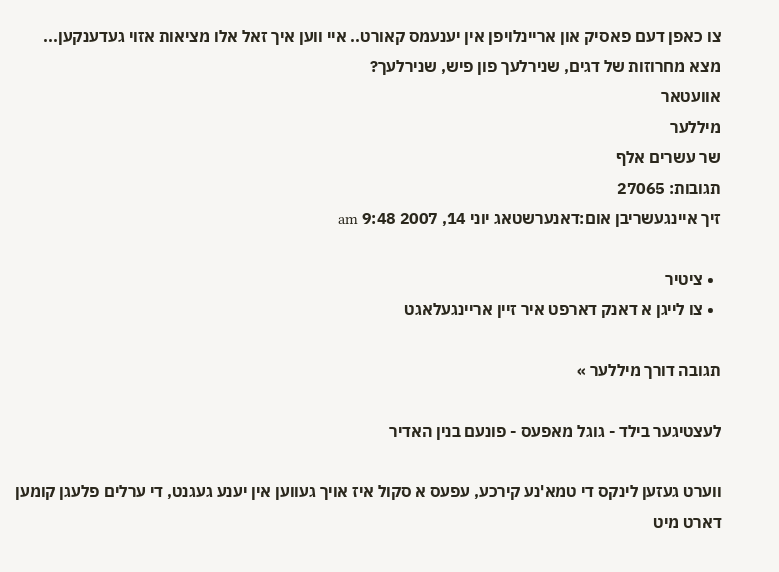צו כאפן דעם פאסיק און אריינלויפן אין יענעמס קאורט.. איי ווען איך זאל אלו מציאות אזוי געדענקען... מצא מחרוזות של דגים, שנירלעך פון פיש, שנירלעך?
אוועטאר
מיללער
שר עשרים אלף
תגובות: 27065
זיך איינגעשריבן אום:דאנערשטאג יוני 14, 2007 9:48 am

  • ציטיר
  • צו לייגן א דאנק דארפט איר זיין אריינגעלאגט

תגובה דורך מיללער »

לעצטיגער בילד - גוגל מאפעס - פונעם בנין האדיר

ווערט געזען לינקס די טמא'נע קירכע, עפעס א סקול איז אויך געווען אין יענע געגנט, די ערלים פלעגן קומען דארט מיט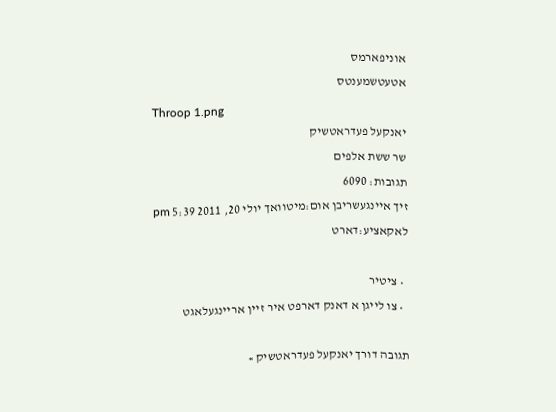אוניפארמס
אטעטשמענטס
Throop 1.png
יאנקעל פעדראטשיק
שר ששת אלפים
תגובות: 6090
זיך איינגעשריבן אום:מיטוואך יולי 20, 2011 5:39 pm
לאקאציע:דארט

  • ציטיר
  • צו לייגן א דאנק דארפט איר זיין אריינגעלאגט

תגובה דורך יאנקעל פעדראטשיק »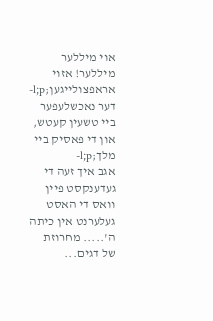אוי מיללער מיללער! אזוי אראפצולייגען;l;p-
דער נאכשלעפער ביי טשעין קעטש, און די פאסיק ביי מלך;l;p-
אגב איך זעה די געדענקסט פיין וואס די האסט געלערנט אין כיתה ה'..... מחרוזת של דגים...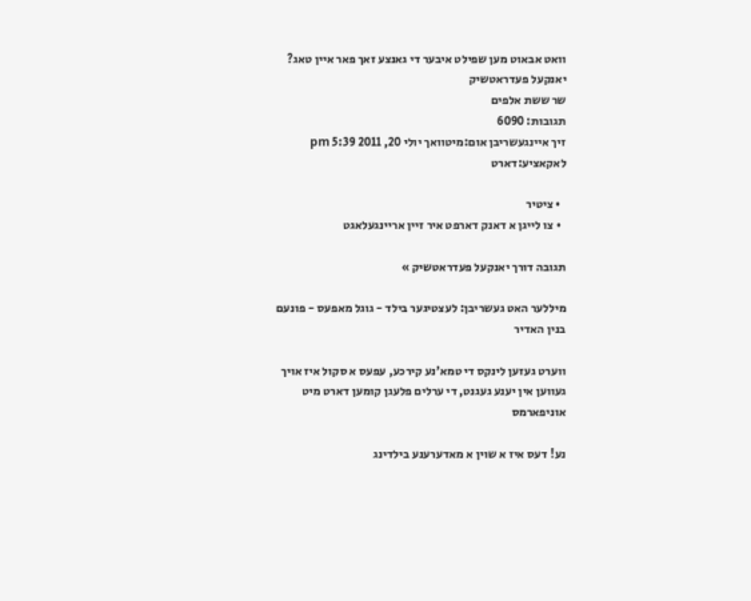וואט אבאוט מען שפילט איבער די גאנצע זאך פאר איין טאג?
יאנקעל פעדראטשיק
שר ששת אלפים
תגובות: 6090
זיך איינגעשריבן אום:מיטוואך יולי 20, 2011 5:39 pm
לאקאציע:דארט

  • ציטיר
  • צו לייגן א דאנק דארפט איר זיין אריינגעלאגט

תגובה דורך יאנקעל פעדראטשיק »

מיללער האט געשריבן: לעצטיגער בילד - גוגל מאפעס - פונעם בנין האדיר

ווערט געזען לינקס די טמא'נע קירכע, עפעס א סקול איז אויך געווען אין יענע געגנט, די ערלים פלעגן קומען דארט מיט אוניפארמס

נע! דעס איז א שוין א מאדערענע בילדינג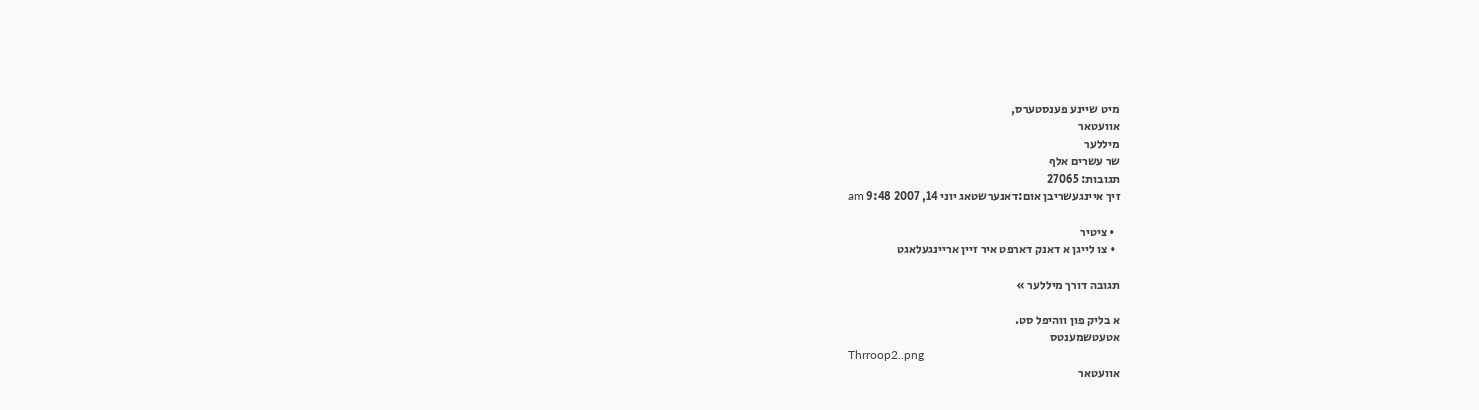מיט שיינע פענסטערס,
אוועטאר
מיללער
שר עשרים אלף
תגובות: 27065
זיך איינגעשריבן אום:דאנערשטאג יוני 14, 2007 9:48 am

  • ציטיר
  • צו לייגן א דאנק דארפט איר זיין אריינגעלאגט

תגובה דורך מיללער »

א בליק פון ווהיפל סט.
אטעטשמענטס
Thrroop2..png
אוועטאר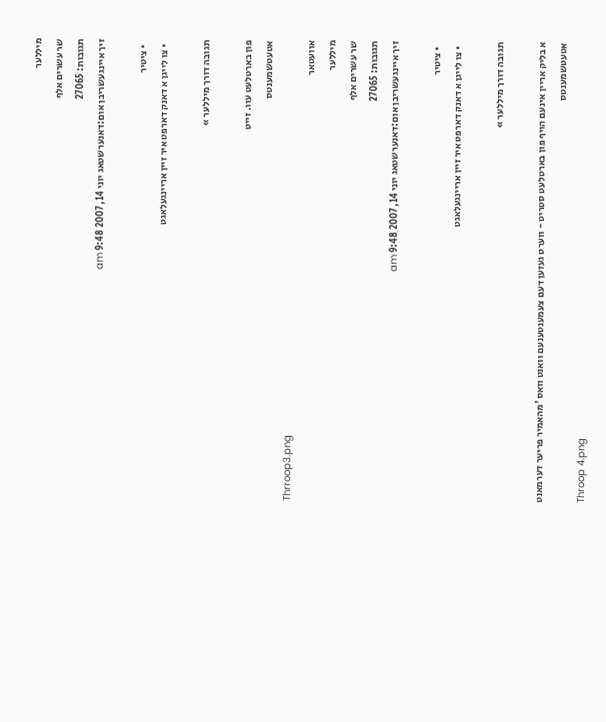מיללער
שר עשרים אלף
תגובות: 27065
זיך איינגעשריבן אום:דאנערשטאג יוני 14, 2007 9:48 am

  • ציטיר
  • צו לייגן א דאנק דארפט איר זיין אריינגעלאגט

תגובה דורך מיללער »

פון בארטלעט עוו. זייט
אטעטשמענטס
Thrroop3.png
אוועטאר
מיללער
שר עשרים אלף
תגובות: 27065
זיך איינגעשריבן אום:דאנערשטאג יוני 14, 2007 9:48 am

  • ציטיר
  • צו לייגן א דאנק דארפט איר זיין אריינגעלאגט

תגובה דורך מיללער »

א בליק אריין אינעם הויף פון בארטלעט סטריט - ווערט געזען דעם צעמענטענעם וואנט וואס 'מהאמיר פריער דערמאנט
אטעטשמענטס
Throop 4.png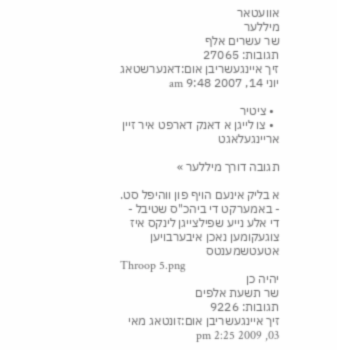אוועטאר
מיללער
שר עשרים אלף
תגובות: 27065
זיך איינגעשריבן אום:דאנערשטאג יוני 14, 2007 9:48 am

  • ציטיר
  • צו לייגן א דאנק דארפט איר זיין אריינגעלאגט

תגובה דורך מיללער »

א בליק אינעם הויף פון ווהיפל סט. - באמערקט די ביהכ"ס שטיבל - די אלע נייע שפילצייגן לינקס איז צוגעקומען נאכן איבערבויען
אטעטשמענטס
Throop 5.png
יהיה כן
שר תשעת אלפים
תגובות: 9226
זיך איינגעשריבן אום:זונטאג מאי 03, 2009 2:25 pm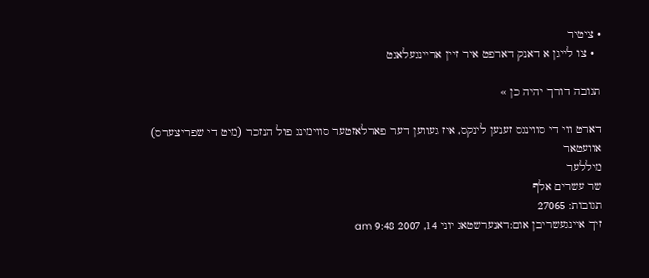• ציטיר
  • צו לייגן א דאנק דארפט איר זיין אריינגעלאגט

תגובה דורך יהיה כן »

דארט ווי די סווינגס זענען לינקס, איז געווען דער פארלאזטער סווימינג פול הנזכר (מיט די שפריצערס)
אוועטאר
מיללער
שר עשרים אלף
תגובות: 27065
זיך איינגעשריבן אום:דאנערשטאג יוני 14, 2007 9:48 am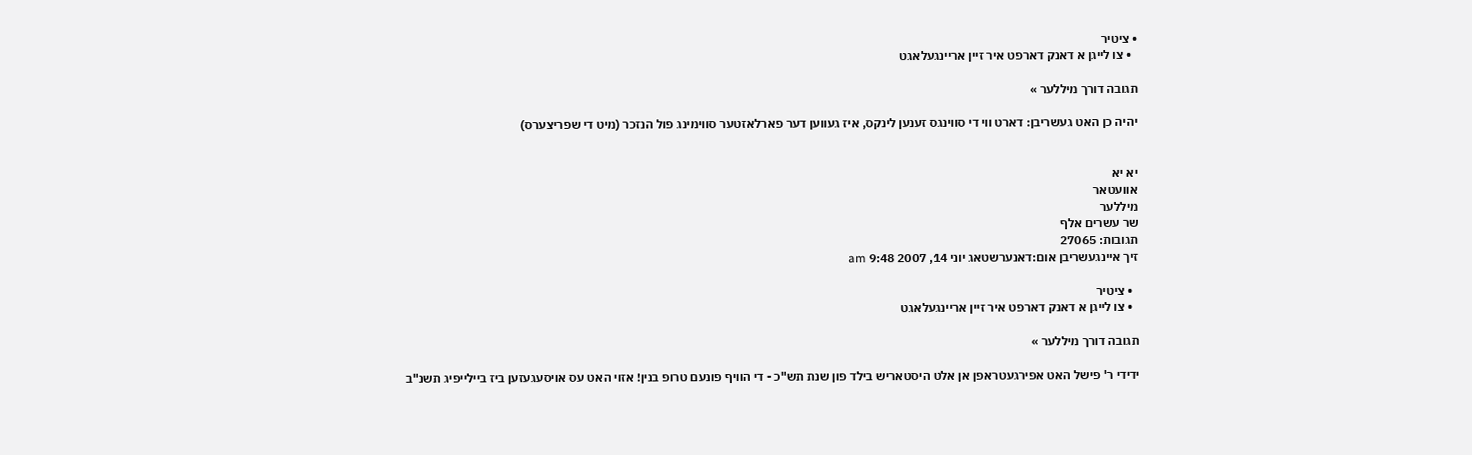• ציטיר
  • צו לייגן א דאנק דארפט איר זיין אריינגעלאגט

תגובה דורך מיללער »

יהיה כן האט געשריבן: דארט ווי די סווינגס זענען לינקס, איז געווען דער פארלאזטער סווימינג פול הנזכר (מיט די שפריצערס)


יא יא
אוועטאר
מיללער
שר עשרים אלף
תגובות: 27065
זיך איינגעשריבן אום:דאנערשטאג יוני 14, 2007 9:48 am

  • ציטיר
  • צו לייגן א דאנק דארפט איר זיין אריינגעלאגט

תגובה דורך מיללער »

ידידי ר' פישל האט אפירגעטראפן אן אלט היסטאריש בילד פון שנת תש"כ - די הוויף פונעם טרופ בנין! אזוי האט עס אויסעגעזען ביז ביילייפיג תשנ"ב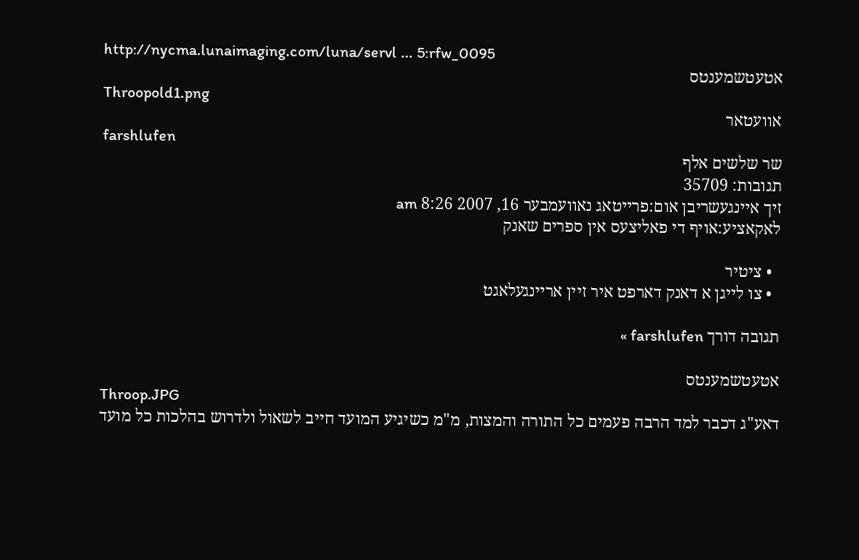http://nycma.lunaimaging.com/luna/servl ... 5:rfw_0095
אטעטשמענטס
Throopold1.png
אוועטאר
farshlufen
שר שלשים אלף
תגובות: 35709
זיך איינגעשריבן אום:פרייטאג נאוועמבער 16, 2007 8:26 am
לאקאציע:אויף די פאליצעס אין ספרים שאנק

  • ציטיר
  • צו לייגן א דאנק דארפט איר זיין אריינגעלאגט

תגובה דורך farshlufen »

אטעטשמענטס
Throop.JPG
דאע"ג דכבר למד הרבה פעמים כל התורה והמצות, מ"מ כשיגיע המועד חייב לשאול ולדרוש בהלכות כל מועד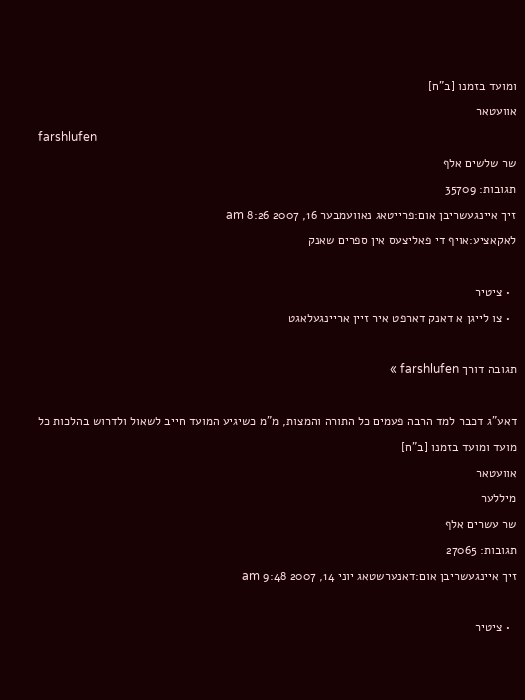ומועד בזמנו [ב"ח]
אוועטאר
farshlufen
שר שלשים אלף
תגובות: 35709
זיך איינגעשריבן אום:פרייטאג נאוועמבער 16, 2007 8:26 am
לאקאציע:אויף די פאליצעס אין ספרים שאנק

  • ציטיר
  • צו לייגן א דאנק דארפט איר זיין אריינגעלאגט

תגובה דורך farshlufen »

דאע"ג דכבר למד הרבה פעמים כל התורה והמצות, מ"מ כשיגיע המועד חייב לשאול ולדרוש בהלכות כל מועד ומועד בזמנו [ב"ח]
אוועטאר
מיללער
שר עשרים אלף
תגובות: 27065
זיך איינגעשריבן אום:דאנערשטאג יוני 14, 2007 9:48 am

  • ציטיר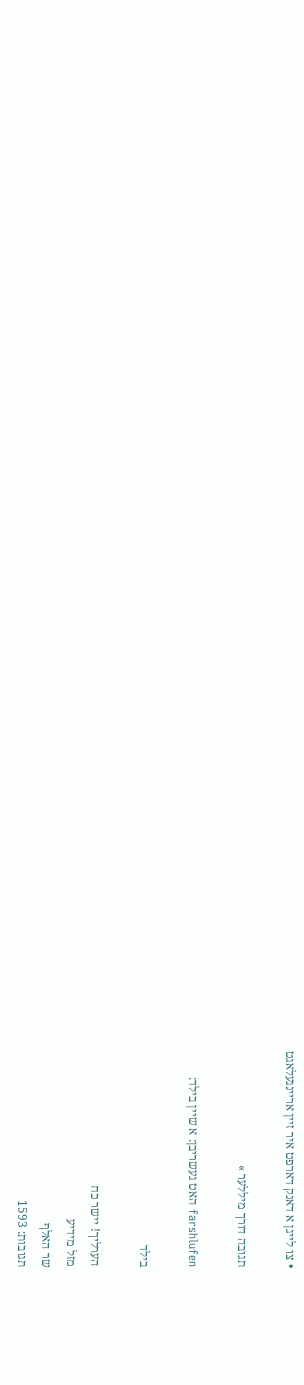• צו לייגן א דאנק דארפט איר זיין אריינגעלאגט

תגובה דורך מיללער »

farshlufen האט געשריבן: א שיין בילד:

בילד

הערליך! יישר כח
מזל מידיע
שר האלף
תגובות: 1593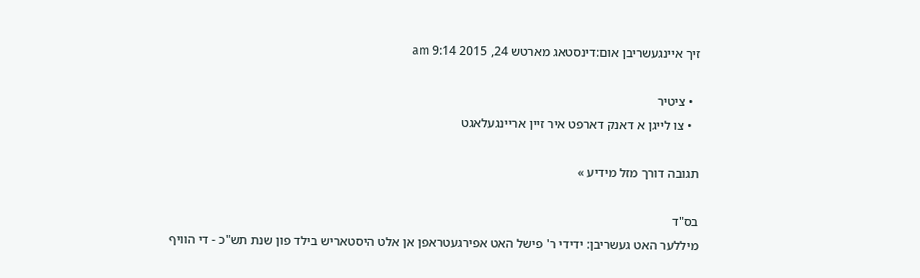זיך איינגעשריבן אום:דינסטאג מארטש 24, 2015 9:14 am

  • ציטיר
  • צו לייגן א דאנק דארפט איר זיין אריינגעלאגט

תגובה דורך מזל מידיע »

בס"ד
מיללער האט געשריבן: ידידי ר' פישל האט אפירגעטראפן אן אלט היסטאריש בילד פון שנת תש"כ - די הוויף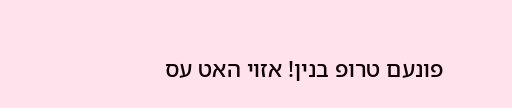פונעם טרופ בנין! אזוי האט עס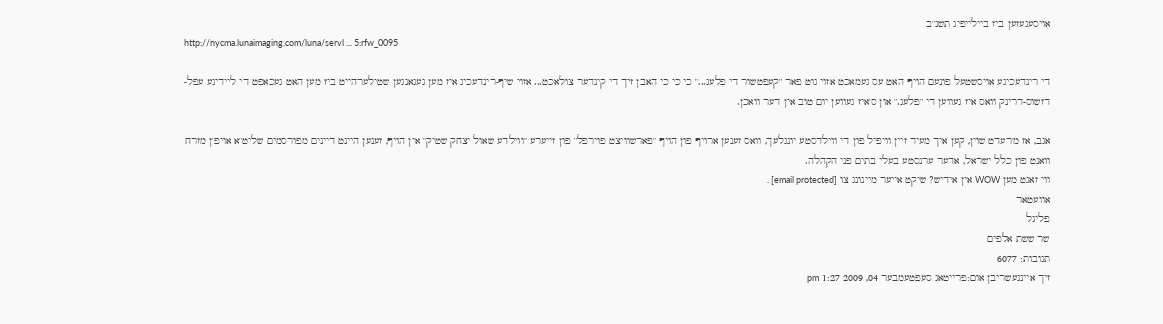אויסעגעזען ביז ביילייפיג תשנ"ב
http://nycma.lunaimaging.com/luna/servl ... 5:rfw_0095

די רינדעכיגע אויסשטעל פונעם הויף האט עס געמאכט אזוי גוט פאר "קעפטשור די פלעג..." כי כי כי האבן זיך די קינדער צולאכט... אזוי שיף-רינדעכיג איז מען געגאנגען שטילערהייט ביז מען האט געכאפט די ליידיגע עפל-דזשוס-דרינק וואס איז געווען די "פלעג." און ס'איז געווען יום טוב אין דער וואכן.

אגב, אז מ'רעדט שוין, קען איך מעיד זיין וויפיל פון די ווילדסטע יונגלעך, וואס זענען ארויף פון הויף "פארשוויצט פוירפל" פון זייערע "ווילדע שאול יצחק שטיק" אין הויף, זענען היינט דיינים מפורסמים שליט"א אויפ'ן מזרח וואנט פון כלל ישראל, אדער ערנסטע בעלי בתים פני הקהלה.
ווי זאגט מען WOW אין אידיש? שיקט אייער מיינונג צו [email protected] .
אוועטאר
פליגל
שר ששת אלפים
תגובות: 6077
זיך איינגעשריבן אום:פרייטאג סעפטעמבער 04, 2009 1:27 pm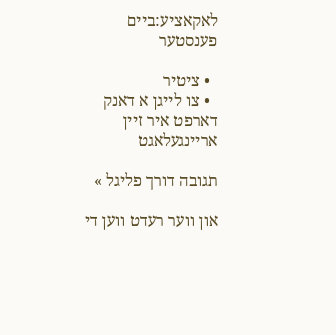לאקאציע:ביים פענסטער

  • ציטיר
  • צו לייגן א דאנק דארפט איר זיין אריינגעלאגט

תגובה דורך פליגל »

און ווער רעדט ווען די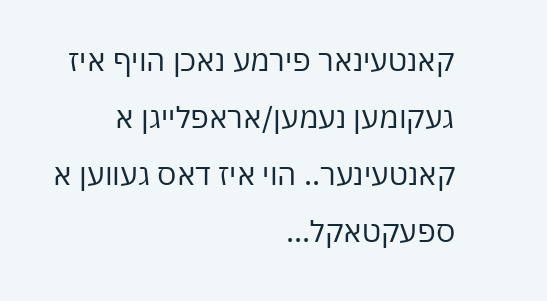קאנטעינאר פירמע נאכן הויף איז געקומען נעמען/אראפלייגן א קאנטעינער.. הוי איז דאס געווען א ספעקטאקל...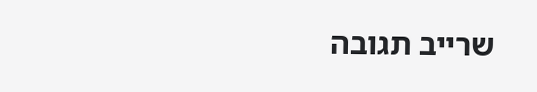שרייב תגובה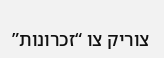צוריק צו “זכרונות”